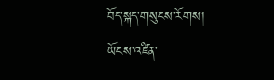བོད་སྐད་གསུངས་རོགས།
ཡོངས་འཛིན་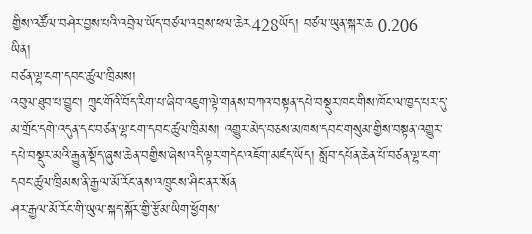གྱིས་འཚོལ་བཤེར་བྱས་པའི་འབྲེལ་ཡོད་བཙལ་འབྲས་ཕལ་ཆེར428ཡོད། བཙལ་ཡུན་སྐར་ཆ 0.206
ཡིན།
བཙན་ལྷ་ངག་དབང་ཚུལ་ཁྲིམས།
འབུལ་ཐུབ་པ་བྱུང་། ཀྲུང་གོའི་བོད་རིག་པ་ཞིབ་འཇུག་ལྟེ་གནས་བཀའ་བསྟན་དཔེ་བསྡུར་ཁང་གིས་ཁོང་ལ་ཁྱད་པར་དུ་མ་གྲོང་དགེ་འདུན་དང་བཙན་ལྷ་ངག་དབང་ཚུལ་ཁྲིམས། འགྱུར་མེད་བཅས་མཁས་དབང་གསུམ་གྱིས་བསྟན་འགྱུར་དཔེ་བསྡུར་མའི་རྒྱུན་སྡོད་ཞུས་ཆེན་བགྱིས་ཞེས་འདི་ལྟར་གདེང་འཇོག་མཛད་ཡོད། སློབ་དཔོན་ཆེན་པོ་བཙན་ལྷ་ངག་དབང་ཚུལ་ཁྲིམས་ནི་རྒྱལ་མོ་རོང་ནས་འཁྲུངས་ཤིང་ནར་སོན
ཤར་རྒྱལ་མོ་རོང་གི་ཡུལ་སྐད་སྐོར་གྱི་རྩོམ་ཡིག་ཕྱོགས་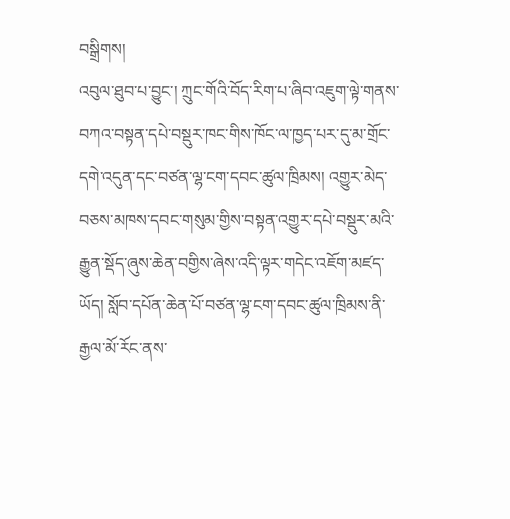བསྒྲིགས།
འབུལ་ཐུབ་པ་བྱུང་། ཀྲུང་གོའི་བོད་རིག་པ་ཞིབ་འཇུག་ལྟེ་གནས་བཀའ་བསྟན་དཔེ་བསྡུར་ཁང་གིས་ཁོང་ལ་ཁྱད་པར་དུ་མ་གྲོང་དགེ་འདུན་དང་བཙན་ལྷ་ངག་དབང་ཚུལ་ཁྲིམས། འགྱུར་མེད་བཅས་མཁས་དབང་གསུམ་གྱིས་བསྟན་འགྱུར་དཔེ་བསྡུར་མའི་རྒྱུན་སྡོད་ཞུས་ཆེན་བགྱིས་ཞེས་འདི་ལྟར་གདེང་འཇོག་མཛད་ཡོད། སློབ་དཔོན་ཆེན་པོ་བཙན་ལྷ་ངག་དབང་ཚུལ་ཁྲིམས་ནི་རྒྱལ་མོ་རོང་ནས་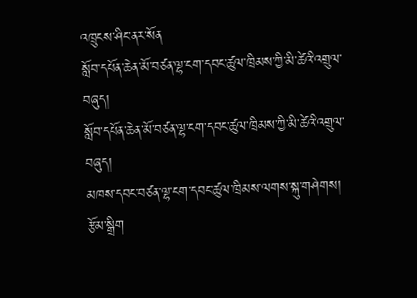འཁྲུངས་ཤིང་ནར་སོན
སློབ་དཔོན་ཆེན་མོ་བཙན་ལྷ་ངག་དབང་ཚུལ་ཁྲིམས་ཀྱི་མི་ཚེའི་འགྲུལ་བཞུད།
སློབ་དཔོན་ཆེན་མོ་བཙན་ལྷ་ངག་དབང་ཚུལ་ཁྲིམས་ཀྱི་མི་ཚེའི་འགྲུལ་བཞུད།
མཁས་དབང་བཙན་ལྷ་ངག་དབང་ཚུལ་ཁྲིམས་ལགས་སྐུ་གཤེགས།
རྩོམ་སྒྲིག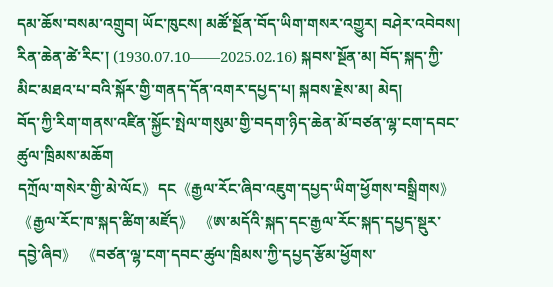དམ་ཆོས་བསམ་འགྲུབ། ཡོང་ཁུངས། མཚོ་སྔོན་བོད་ཡིག་གསར་འགྱུར། བཤེར་འབེབས། རིན་ཆེན་ཚེ་རིང་། (1930.07.10——2025.02.16) སྐབས་སྔོན་མ། བོད་སྐད་ཀྱི་མིང་མཐའ་པ་བའི་སྐོར་གྱི་གནད་དོན་འགར་དཔྱད་པ། སྐབས་རྗེས་མ། མེད།
བོད་ཀྱི་རིག་གནས་འཛིན་སྐྱོང་སྤེལ་གསུམ་གྱི་བདག་ཉིད་ཆེན་མོ་བཙན་ལྷ་ངག་དབང་ཚུལ་ཁྲིམས་མཆོག
དཀྲོལ་གསེར་གྱི་མེ་ལོང》དང《རྒྱལ་རོང་ཞིབ་འཇུག་དཔྱད་ཡིག་ཕྱོགས་བསྒྲིགས》 《རྒྱལ་རོང་ཁ་སྐད་ཚིག་མཛོད》 《ཨ་མདོའི་སྐད་དང་རྒྱལ་རོང་སྐད་དཔྱད་སྡུར་དབྱེ་ཞིབ》 《བཙན་ལྷ་ངག་དབང་ཚུལ་ཁྲིམས་ཀྱི་དཔྱད་རྩོམ་ཕྱོགས་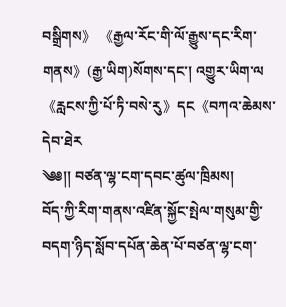བསྒྲིགས》 《རྒྱལ་རོང་གི་ལོ་རྒྱུས་དང་རིག་གནས》(རྒྱ་ཡིག)སོགས་དང་། འགྱུར་ཡིག་ལ《རླངས་ཀྱི་པོ་ཏི་བསེ་རུ》དང《བཀའ་ཆེམས་དེབ་ཐེར
༄༅།། བཙན་ལྷ་ངག་དབང་ཚུལ་ཁྲིམས།
བོད་ཀྱི་རིག་གནས་འཛིན་སྐྱོང་སྤེལ་གསུམ་གྱི་བདག་ཉིད་སློབ་དཔོན་ཆེན་པོ་བཙན་ལྷ་ངག་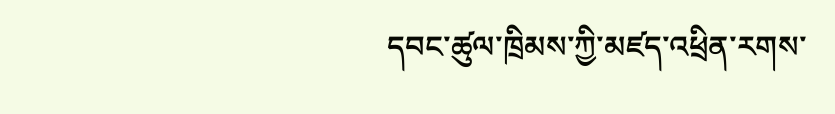དབང་ཚུལ་ཁྲིམས་ཀྱི་མཛད་འཕྲིན་རགས་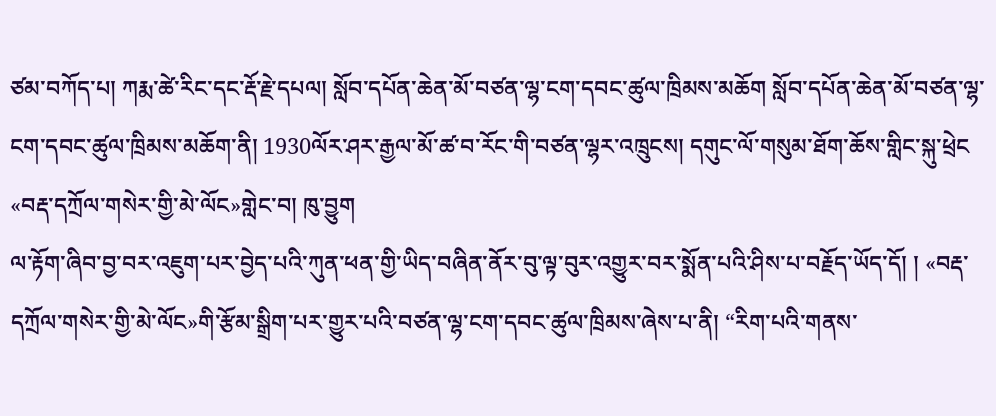ཙམ་བཀོད་པ། ཀརྨ་ཚེ་རིང་དང་རྡོ་རྗེ་དཔལ། སློབ་དཔོན་ཆེན་མོ་བཙན་ལྷ་ངག་དབང་ཚུལ་ཁྲིམས་མཆོག སློབ་དཔོན་ཆེན་མོ་བཙན་ལྷ་ངག་དབང་ཚུལ་ཁྲིམས་མཆོག་ནི། 1930ལོར་ཤར་རྒྱལ་མོ་ཚ་བ་རོང་གི་བཙན་ལྷར་འཁྲུངས། དགུང་ལོ་གསུམ་ཐོག་ཆོས་གླིང་སྐུ་ཕྲེང
«བརྡ་དཀྲོལ་གསེར་གྱི་མེ་ལོང»གླེང་བ། ཁུ་བྱུག
ལ་རྟོག་ཞིབ་བྱ་བར་འཇུག་པར་བྱེད་པའི་ཀུན་ཕན་གྱི་ཡིད་བཞིན་ནོར་བུ་ལྟ་བུར་འགྱུར་བར་སྨོན་པའི་ཤིས་པ་བརྗོད་ཡོད་དོ། ། «བརྡ་དཀྲོལ་གསེར་གྱི་མེ་ལོང»གི་རྩོམ་སྒྲིག་པར་གྱུར་པའི་བཙན་ལྷ་ངག་དབང་ཚུལ་ཁྲིམས་ཞེས་པ་ནི། “རིག་པའི་གནས་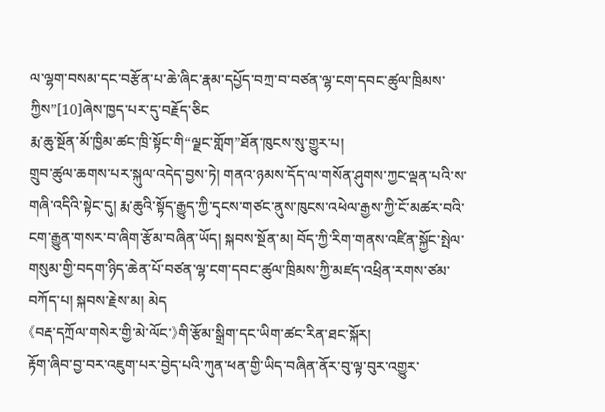ལ་ལྷག་བསམ་དང་བརྩོན་པ་ཆེ་ཞིང་རྣམ་དཔྱོད་བཀྲ་བ་བཙན་ལྷ་ངག་དབང་ཚུལ་ཁྲིམས་ཀྱིས”[10]ཞེས་ཁྱད་པར་དུ་བརྗོད་ཅིང
རྨ་ཆུ་སྔོན་མོ་ཁྱིམ་ཚང་ཁྲི་སྟོང་གི“ལྗང་གློག”ཐོན་ཁུངས་སུ་གྱུར་པ།
གྲུབ་ཚུལ་ཆགས་པར་སྐུལ་འདེད་བྱས་ཏེ། གནའ་ཉམས་དོད་ལ་གསོན་ཤུགས་ཀྱང་ལྡན་པའི་ས་གཞི་འདིའི་སྟེང་དུ། རྨ་ཆུའི་སྟོད་རྒྱུད་ཀྱི་དྭངས་གཙང་ནུས་ཁུངས་འཕེལ་རྒྱས་ཀྱི་ངོ་མཚར་བའི་ངག་རྒྱུན་གསར་བ་ཞིག་རྩོམ་བཞིན་ཡོད། སྐབས་སྔོན་མ། བོད་ཀྱི་རིག་གནས་འཛིན་སྐྱོང་སྤེལ་གསུམ་གྱི་བདག་ཉིད་ཆེན་པོ་བཙན་ལྷ་ངག་དབང་ཚུལ་ཁྲིམས་ཀྱི་མཛད་འཕྲིན་རགས་ཙམ་བཀོད་པ། སྐབས་རྗེས་མ། མེད
《བརྡ་དཀྲོལ་གསེར་གྱི་མེ་ལོང་》གི་རྩོམ་སྒྲིག་དང་ཡིག་ཚང་རིན་ཐང་སྐོར།
རྟོག་ཞིབ་བྱ་བར་འཇུག་པར་བྱེད་པའི་ཀུན་ཕན་གྱི་ཡིད་བཞིན་ནོར་བུ་ལྟ་བུར་འགྱུར་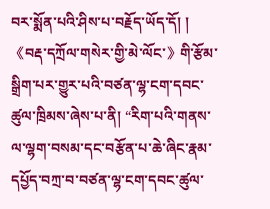བར་སྨོན་པའི་ཤིས་པ་བརྗོད་ཡོད་དོ། །《བརྡ་དཀྲོལ་གསེར་གྱི་མེ་ལོང་》གི་རྩོམ་སྒྲིག་པར་གྱུར་པའི་བཙན་ལྷ་ངག་དབང་ཚུལ་ཁྲིམས་ཞེས་པ་ནི། “རིག་པའི་གནས་ལ་ལྷག་བསམ་དང་བརྩོན་པ་ཆེ་ཞིང་རྣམ་དཔྱོད་བཀྲ་བ་བཙན་ལྷ་ངག་དབང་ཚུལ་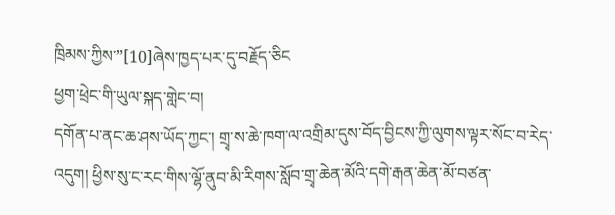ཁྲིམས་ཀྱིས་”[10]ཞེས་ཁྱད་པར་དུ་བརྗོད་ཅིང
ཕྱག་ཕྲེང་གི་ཡུལ་སྐད་གླེང་བ།
དགོན་པ་ནང་ཆ་ཤས་ཡོད་ཀྱང་། གྲྭ་ས་ཆེ་ཁག་ལ་འགྲིམ་དུས་བོད་བྱིངས་ཀྱི་ལུགས་ལྟར་སོང་བ་རེད་འདུག། ཕྱིས་སུ་ང་རང་གིས་ལྷོ་ནུབ་མི་རིགས་སློབ་གྲྭ་ཆེན་མོའི་དགེ་རྒན་ཆེན་མོ་བཙན་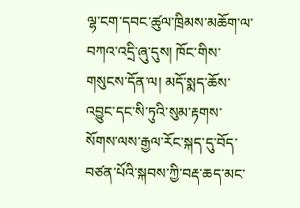ལྷ་ངག་དབང་ཚུལ་ཁྲིམས་མཆོག་ལ་བཀའ་འདྲི་ཞུ་དུས། ཁོང་གིས་གསུངས་དོན་ལ། མདོ་སྨད་ཆོས་འབྱུང་དང་སི་ཏུའི་སུམ་རྟགས་སོགས་ལས་རྒྱལ་རོང་སྐད་དུ་བོད་བཙན་པོའི་སྐབས་ཀྱི་བརྡ་ཆད་མང་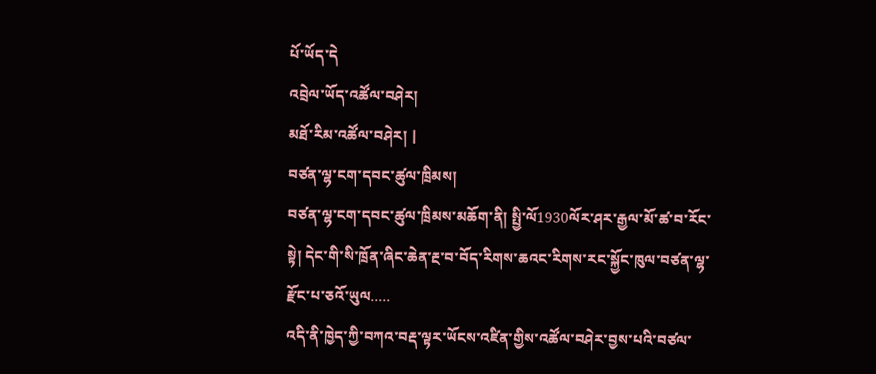པོ་ཡོད་དེ
འབྲེལ་ཡོད་འཚོལ་བཤེར།
མཐོ་རིམ་འཚོལ་བཤེར། |
བཙན་ལྷ་ངག་དབང་ཚུལ་ཁྲིམས།
བཙན་ལྷ་ངག་དབང་ཚུལ་ཁྲིམས་མཆོག་ནི། སྤྱི་ལོ1930ལོར་ཤར་རྒྱལ་མོ་ཚ་བ་རོང་སྟེ། དེང་གི་སི་ཁྲོན་ཞིང་ཆེན་རྔ་བ་བོད་རིགས་ཆའང་རིགས་རང་སྐྱོང་ཁུལ་བཙན་ལྷ་རྫོང་པ་ཅའོ་ཡུལ.....
འདི་ནི་ཁྱེད་ཀྱི་བཀའ་བརྡ་ལྟར་ཡོངས་འཛིན་གྱིས་འཚོལ་བཤེར་བྱས་པའི་བཙལ་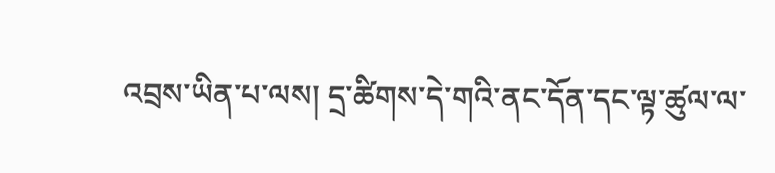འབྲས་ཡིན་པ་ལས། དྲ་ཚིགས་དེ་གའི་ནང་དོན་དང་ལྟ་ཚུལ་ལ་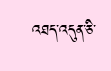འཐད་འདུན་ཅི་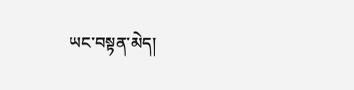ཡང་བསྟན་མེད།